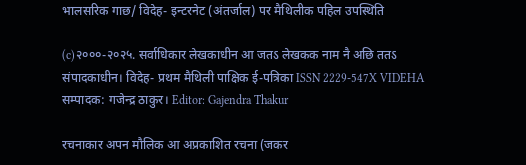भालसरिक गाछ/ विदेह- इन्टरनेट (अंतर्जाल) पर मैथिलीक पहिल उपस्थिति

(c)२०००-२०२५. सर्वाधिकार लेखकाधीन आ जतऽ लेखकक नाम नै अछि ततऽ संपादकाधीन। विदेह- प्रथम मैथिली पाक्षिक ई-पत्रिका ISSN 2229-547X VIDEHA सम्पादक: गजेन्द्र ठाकुर। Editor: Gajendra Thakur

रचनाकार अपन मौलिक आ अप्रकाशित रचना (जकर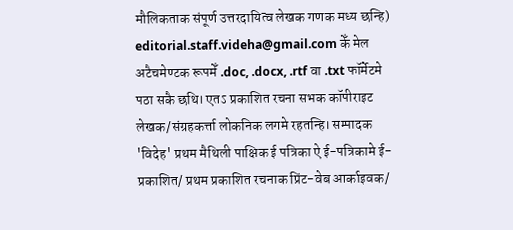मौलिकताक संपूर्ण उत्तरदायित्व लेखक गणक मध्य छन्हि) editorial.staff.videha@gmail.com केँ मेल अटैचमेण्टक रूपमेँ .doc, .docx, .rtf वा .txt फॉर्मेटमे पठा सकै छथि। एतऽ प्रकाशित रचना सभक कॉपीराइट लेखक/संग्रहकर्त्ता लोकनिक लगमे रहतन्हि। सम्पादक 'विदेह' प्रथम मैथिली पाक्षिक ई पत्रिका ऐ ई-पत्रिकामे ई-प्रकाशित/ प्रथम प्रकाशित रचनाक प्रिंट-वेब आर्काइवक/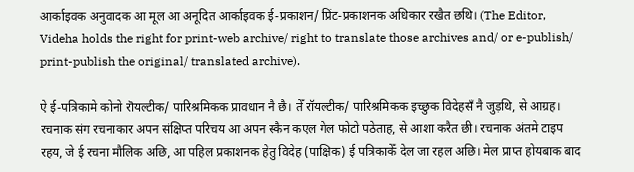आर्काइवक अनुवादक आ मूल आ अनूदित आर्काइवक ई-प्रकाशन/ प्रिंट-प्रकाशनक अधिकार रखैत छथि। (The Editor, Videha holds the right for print-web archive/ right to translate those archives and/ or e-publish/ print-publish the original/ translated archive).

ऐ ई-पत्रिकामे कोनो रॊयल्टीक/ पारिश्रमिकक प्रावधान नै छै। तेँ रॉयल्टीक/ पारिश्रमिकक इच्छुक विदेहसँ नै जुड़थि, से आग्रह। रचनाक संग रचनाकार अपन संक्षिप्त परिचय आ अपन स्कैन कएल गेल फोटो पठेताह, से आशा करैत छी। रचनाक अंतमे टाइप रहय, जे ई रचना मौलिक अछि, आ पहिल प्रकाशनक हेतु विदेह (पाक्षिक) ई पत्रिकाकेँ देल जा रहल अछि। मेल प्राप्त होयबाक बाद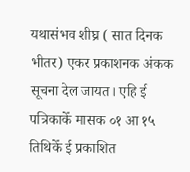यथासंभव शीघ्र ( सात दिनक भीतर) एकर प्रकाशनक अंकक सूचना देल जायत। एहि ई पत्रिकाकेँ मासक ०१ आ १५ तिथिकेँ ई प्रकाशित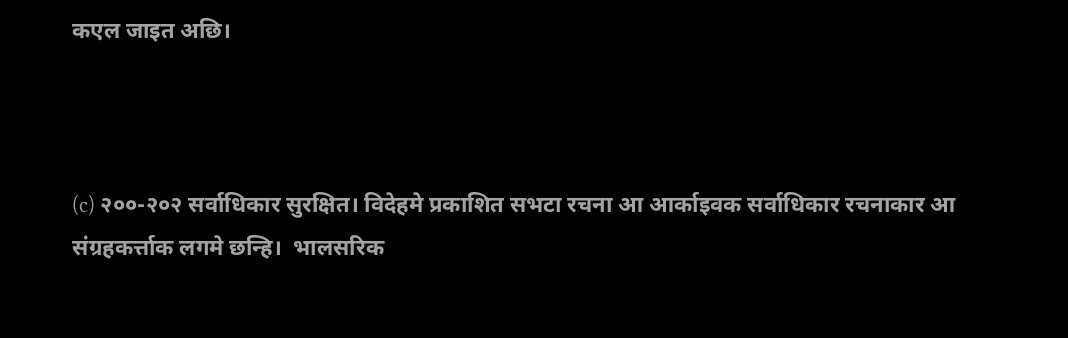कएल जाइत अछि।



(c) २००-२०२ सर्वाधिकार सुरक्षित। विदेहमे प्रकाशित सभटा रचना आ आर्काइवक सर्वाधिकार रचनाकार आ संग्रहकर्त्ताक लगमे छन्हि।  भालसरिक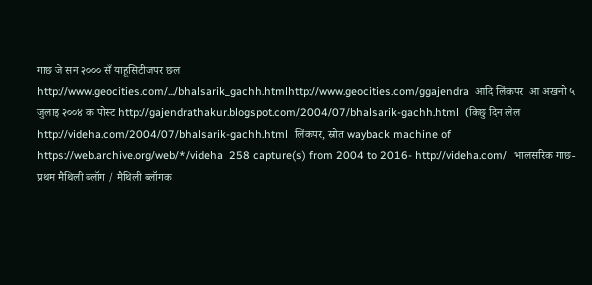गाछ जे सन २००० सँ याहूसिटीजपर छल http://www.geocities.com/.../bhalsarik_gachh.htmlhttp://www.geocities.com/ggajendra  आदि लिंकपर  आ अखनो ५ जुलाइ २००४ क पोस्ट http://gajendrathakur.blogspot.com/2004/07/bhalsarik-gachh.html  (किछु दिन लेल http://videha.com/2004/07/bhalsarik-gachh.html  लिंकपर, स्रोत wayback machine of https://web.archive.org/web/*/videha  258 capture(s) from 2004 to 2016- http://videha.com/  भालसरिक गाछ-प्रथम मैथिली ब्लॉग / मैथिली ब्लॉगक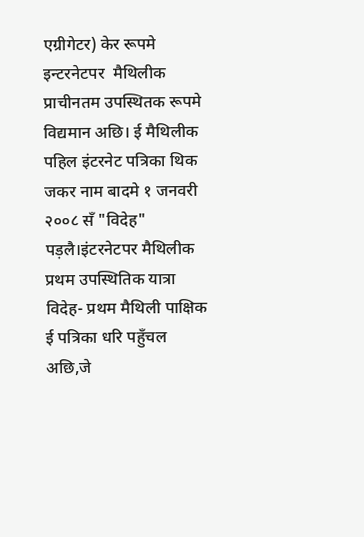एग्रीगेटर) केर रूपमे इन्टरनेटपर  मैथिलीक प्राचीनतम उपस्थितक रूपमे विद्यमान अछि। ई मैथिलीक पहिल इंटरनेट पत्रिका थिक जकर नाम बादमे १ जनवरी २००८ सँ "विदेह" पड़लै।इंटरनेटपर मैथिलीक प्रथम उपस्थितिक यात्रा विदेह- प्रथम मैथिली पाक्षिक ई पत्रिका धरि पहुँचल अछि,जे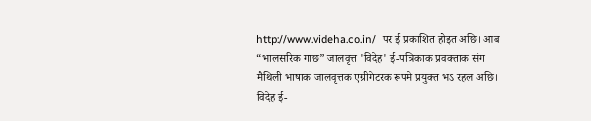http://www.videha.co.in/  पर ई प्रकाशित होइत अछि। आब “भालसरिक गाछ” जालवृत्त 'विदेह' ई-पत्रिकाक प्रवक्ताक संग मैथिली भाषाक जालवृत्तक एग्रीगेटरक रूपमे प्रयुक्त भऽ रहल अछि। विदेह ई-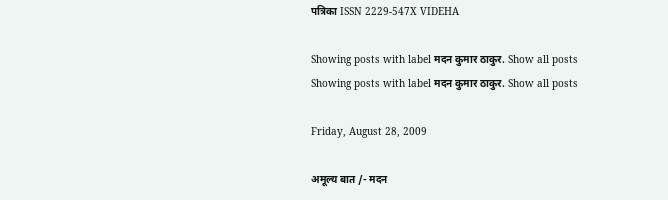पत्रिका ISSN 2229-547X VIDEHA

Showing posts with label मदन कुमार ठाकुर. Show all posts
Showing posts with label मदन कुमार ठाकुर. Show all posts

Friday, August 28, 2009

अमूल्य बात /- मदन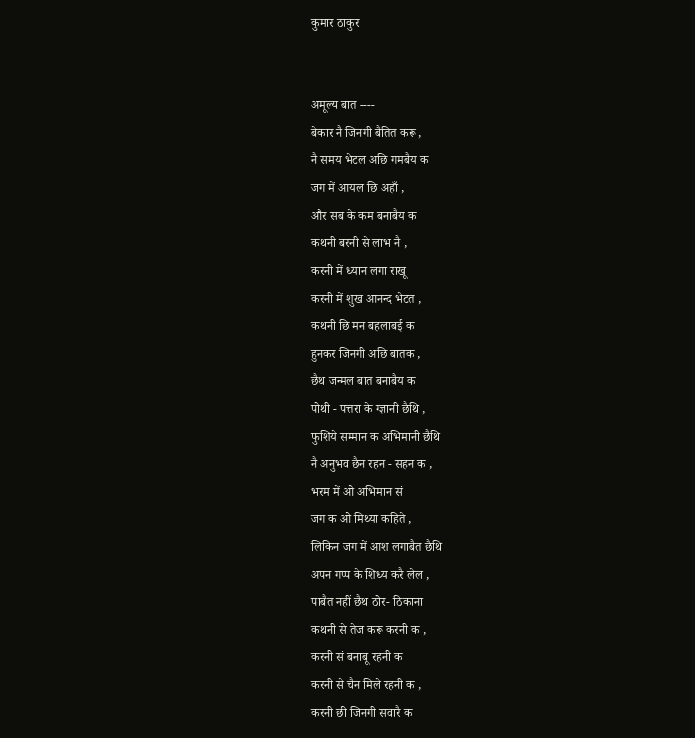कुमार ठाकुर


अमूल्य बात ----
बेकार नै जिनगी बैतित करू ,
नै समय भेटल अछि गमबैय क
जग में आयल छि अहाँ ,
और सब के कम बनाबैय क
कथनी बरनी से लाभ नै ,
करनी में ध्यान लगा राखू
करनी में शुख आनन्द भेटत ,
कथनी छि मन बहलाबई क
हुनकर जिनगी अछि बातक ,
छैथ जन्मल बात बनाबैय क
पोथी - पत्तरा के ग्ज्ञानी छैथि ,
फुशिये सम्मान क अभिमानी छैथि
नै अनुभव छैन रहन - सहन क ,
भरम में ओ अभिमान सं
जग क ओ मिथ्या कहिते ,
लिकिन जग में आश लगाबैत छैथि
अपन गप्प के शिध्य करै लेल ,
पाबैत नहीं छैथ ठोर- ठिकाना
कथनी से तेज करू करनी क ,
करनी सं बनाबू रहनी क
करनी से चैन मिले रहनी क ,
करनी छी जिनगी सवारै क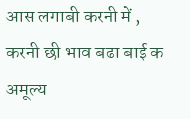आस लगाबी करनी में ,
करनी छी भाव बढा बाई क
अमूल्य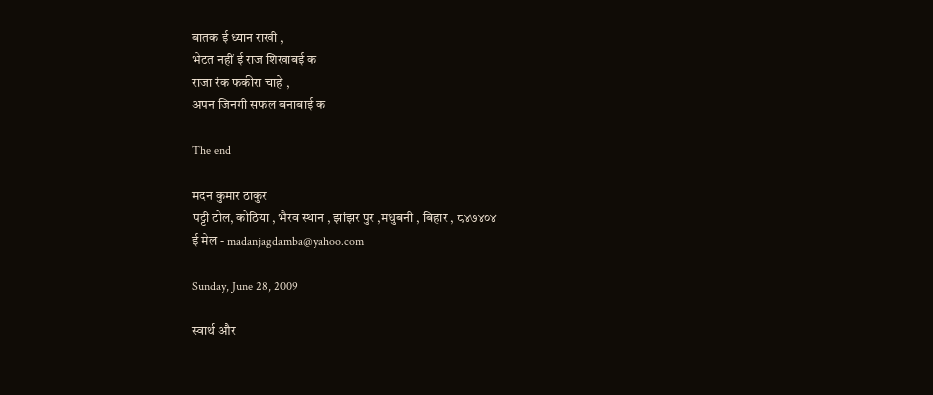बातक ई ध्यान राखी ,
भेटत नहीं ई राज शिखाबई क
राजा रंक फकीरा चाहे ,
अपन जिनगी सफल बनाबाई क

The end

मदन कुमार ठाकुर
पट्टी टोल, कोठिया , भैरव स्थान , झांझर पुर ,मधुबनी , बिहार , ८४७४०४
ई मेल - madanjagdamba@yahoo.com

Sunday, June 28, 2009

स्वार्थ और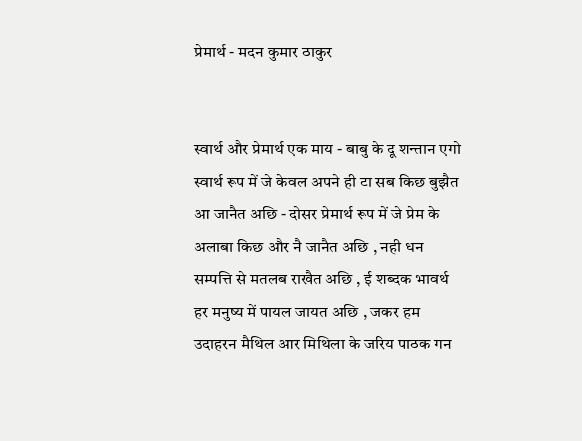प्रेमार्थ - मदन कुमार ठाकुर


स्वार्थ और प्रेमार्थ एक माय - बाबु के दू शन्तान एगो स्वार्थ रूप में जे केवल अपने ही टा सब किछ बुझैत आ जानैत अछि - दोसर प्रेमार्थ रूप में जे प्रेम के अलाबा किछ और नै जानैत अछि , नही धन सम्पत्ति से मतलब राखैत अछि , ई शब्दक भावर्थ हर मनुष्य में पायल जायत अछि , जकर हम उदाहरन मैथिल आर मिथिला के जरिय पाठक गन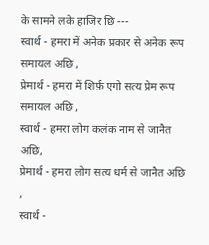के सामने लके हाजिर छि ---
स्वार्थ - हमरा में अनेक प्रकार से अनेक रूप समायल अछि ,
प्रेमार्थ - हमरा में शिर्फ़ एगो सत्य प्रेम रूप समायल अछि ,
स्वार्थ - हमरा लोग कलंक नाम से जानैत अछि,
प्रेमार्थ - हमरा लोग सत्य धर्म से जानैत अछि ,
स्वार्थ -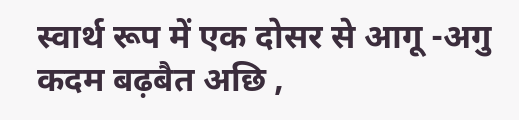स्वार्थ रूप में एक दोसर से आगू -अगु कदम बढ़बैत अछि ,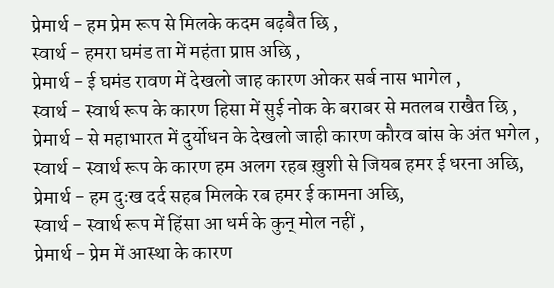प्रेमार्थ - हम प्रेम रूप से मिलके कदम बढ़बैत छि ,
स्वार्थ - हमरा घमंड ता में महंता प्राप्त अछि ,
प्रेमार्थ - ई घमंड रावण में देखलो जाह कारण ओकर सर्ब नास भागेल ,
स्वार्थ - स्वार्थ रूप के कारण हिसा में सुई नोक के बराबर से मतलब राखैत छि ,
प्रेमार्थ - से महाभारत में दुर्योधन के देखलो जाही कारण कौरव बांस के अंत भगेल ,
स्वार्थ - स्वार्थ रूप के कारण हम अलग रहब ख़ुशी से जियब हमर ई धरना अछि,
प्रेमार्थ - हम दुःख दर्द सहब मिलके रब हमर ई कामना अछि,
स्वार्थ - स्वार्थ रूप में हिंसा आ धर्म के कुन् मोल नहीं ,
प्रेमार्थ - प्रेम में आस्था के कारण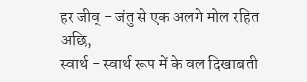हर जीव् - जंतु से एक अलगे मोल रहित अछि,
स्वार्थ - स्वार्थ रूप में के वल दिखाबती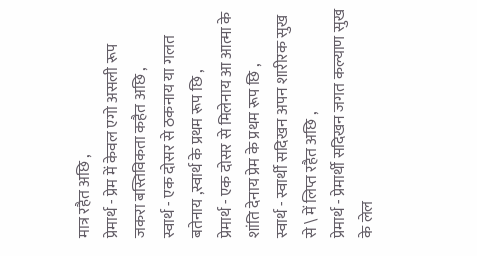मात्र रहैत अछि ,
प्रेमार्थ - प्रेम में केवल एगो असली रूप जकरा बस्तिविकता कहैत अछि ,
स्वार्थ - एक दोसर से ठकनाय या गलत बतेनाय ,स्वार्थ के प्रथम रूप छि ,
प्रेमार्थ - एक दोसर से मिलेनाय आ आत्मा के शांति देनाय प्रेम के प्रथम रूप छि ,
स्वार्थ - स्वार्थी सदिखन अपन शारीरक सुख से \ में लिप्त रहैत अछि ,
प्रेमार्थ - प्रेमार्थी सदिखन जगत कल्याण सुख के लेल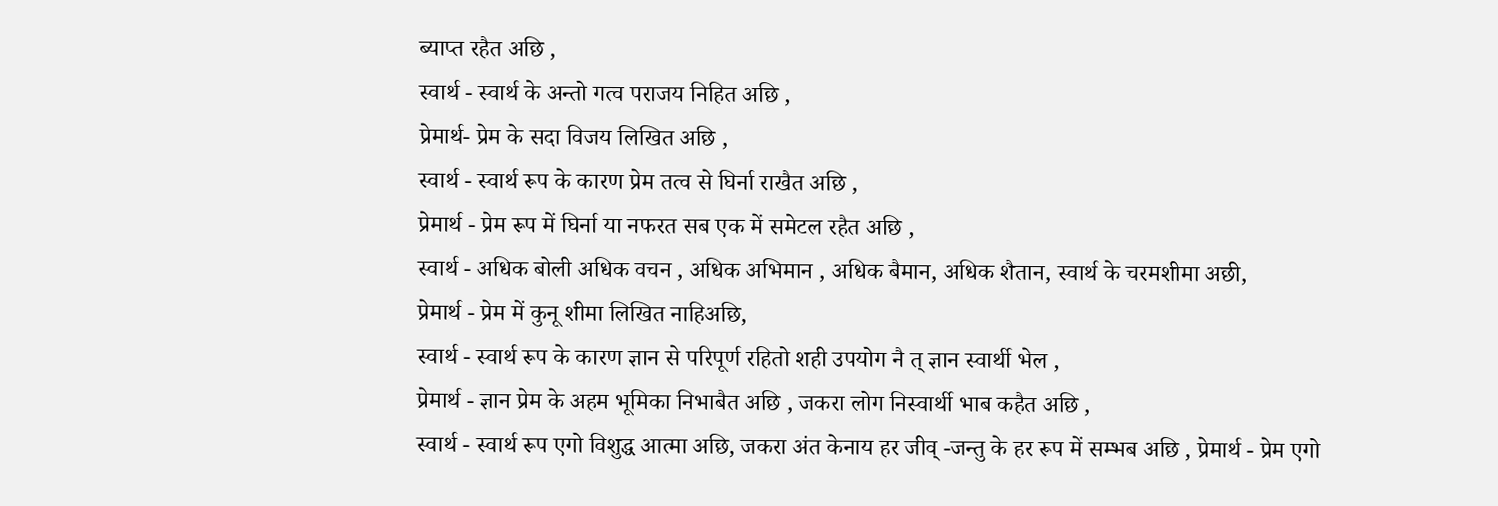ब्याप्त रहैत अछि ,
स्वार्थ - स्वार्थ के अन्तो गत्व पराजय निहित अछि ,
प्रेमार्थ- प्रेम के सदा विजय लिखित अछि ,
स्वार्थ - स्वार्थ रूप के कारण प्रेम तत्व से घिर्ना राखैत अछि ,
प्रेमार्थ - प्रेम रूप में घिर्ना या नफरत सब एक में समेटल रहैत अछि ,
स्वार्थ - अधिक बोली अधिक वचन , अधिक अभिमान , अधिक बैमान, अधिक शैतान, स्वार्थ के चरमशीमा अछी,
प्रेमार्थ - प्रेम में कुनू शीमा लिखित नाहिअछि,
स्वार्थ - स्वार्थ रूप के कारण ज्ञान से परिपूर्ण रहितो शही उपयोग नै त् ज्ञान स्वार्थी भेल ,
प्रेमार्थ - ज्ञान प्रेम के अहम भूमिका निभाबैत अछि , जकरा लोग निस्वार्थी भाब कहैत अछि ,
स्वार्थ - स्वार्थ रूप एगो विशुद्ध आत्मा अछि, जकरा अंत केनाय हर जीव् -जन्तु के हर रूप में सम्भब अछि , प्रेमार्थ - प्रेम एगो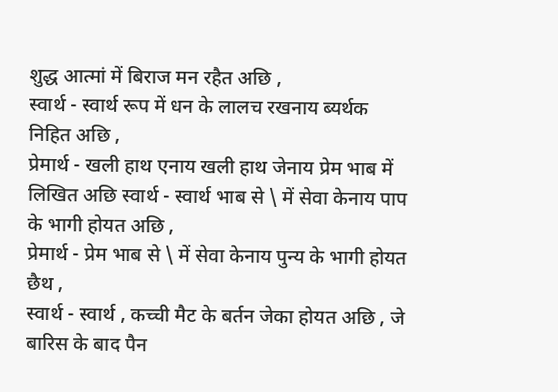शुद्ध आत्मां में बिराज मन रहैत अछि ,
स्वार्थ - स्वार्थ रूप में धन के लालच रखनाय ब्यर्थक निहित अछि ,
प्रेमार्थ - खली हाथ एनाय खली हाथ जेनाय प्रेम भाब में लिखित अछि स्वार्थ - स्वार्थ भाब से \ में सेवा केनाय पाप के भागी होयत अछि ,
प्रेमार्थ - प्रेम भाब से \ में सेवा केनाय पुन्य के भागी होयत छैथ ,
स्वार्थ - स्वार्थ , कच्ची मैट के बर्तन जेका होयत अछि , जे बारिस के बाद पैन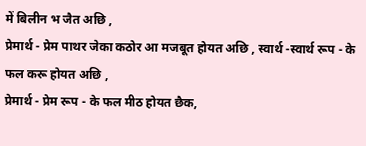में बिलीन भ जैत अछि ,
प्रेमार्थ - प्रेम पाथर जेका कठोर आ मजबूत होयत अछि , स्वार्थ -स्वार्थ रूप - के फल करू होयत अछि ,
प्रेमार्थ - प्रेम रूप - के फल मीठ होयत छैक,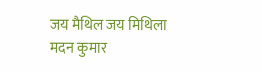जय मैथिल जय मिथिला
मदन कुमार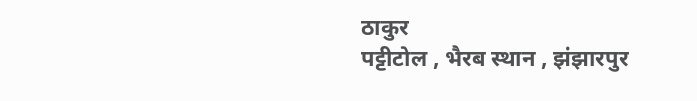ठाकुर
पट्टीटोल , भैरब स्थान , झंझारपुर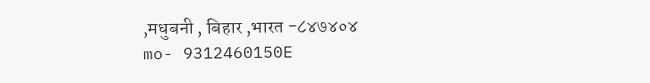,मधुबनी , बिहार ,भारत -८४७४०४
mo- 9312460150E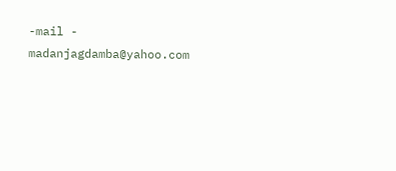-mail - madanjagdamba@yahoo.com